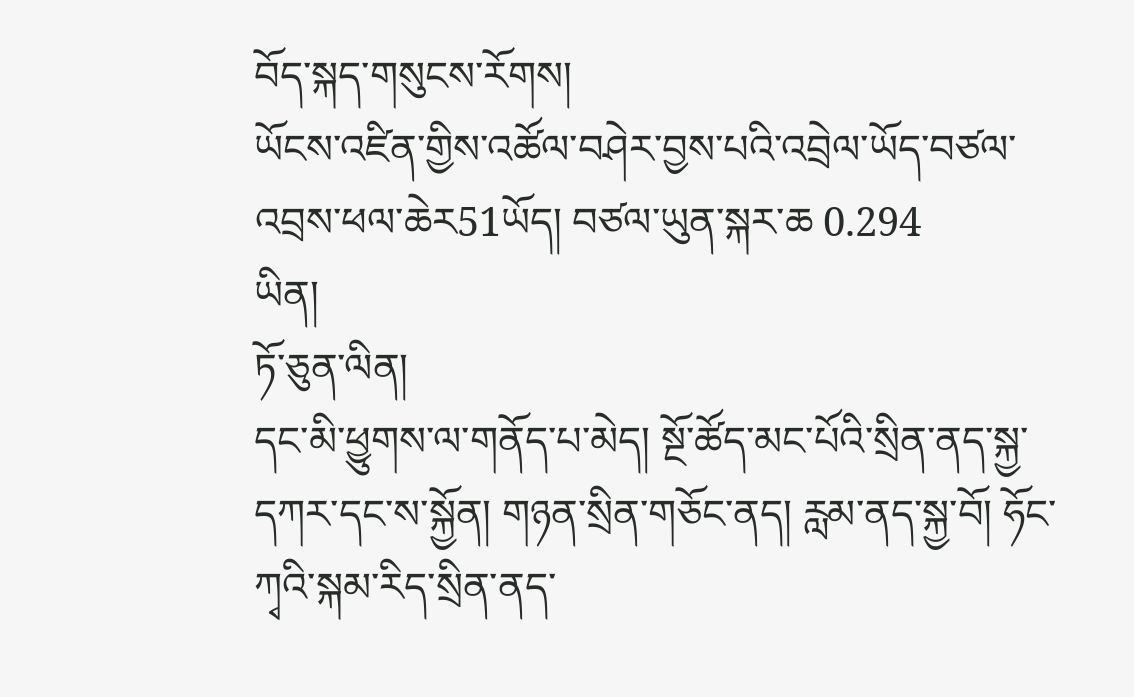བོད་སྐད་གསུངས་རོགས།
ཡོངས་འཛིན་གྱིས་འཚོལ་བཤེར་བྱས་པའི་འབྲེལ་ཡོད་བཙལ་འབྲས་ཕལ་ཆེར51ཡོད། བཙལ་ཡུན་སྐར་ཆ 0.294
ཡིན།
ཏོ་ཅུན་ལིན།
དང་མི་ཕྱུགས་ལ་གནོད་པ་མེད། སྔོ་ཚོད་མང་པོའི་སྲིན་ནད་སྐྱ་དཀར་དང་ས་སྐྱོན། གཉན་སྲིན་གཅོང་ནད། རླམ་ནད་སྐྱ་བོ། ཧོང་ཀྭའི་སྐམ་རིད་སྲིན་ནད་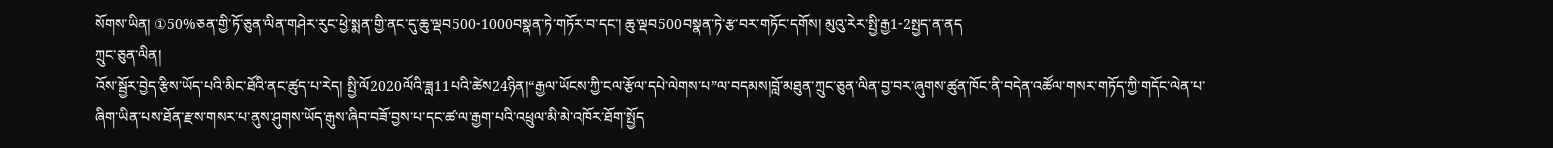སོགས་ཡིན། ①50%ཅན་གྱི་ཏོ་ཅུན་ལིན་གཤེར་རུང་ཕྱེ་སྨན་གྱི་ནང་དུ་ཆུ་ལྡབ500-1000བསྣན་ཏེ་གཏོར་བ་དང་། ཆུ་ལྡབ500བསྣན་ཏེ་རྩ་བར་གཏོང་དགོས། མུའུ་རེར་སྤྱི་རྒྱ1-2སྤྱད་ན་ནད
ཀྲུང་ཅུན་ལིན།
འོས་སྦྱོར་བྱེད་རྩིས་ཡོད་པའི་མིང་ཐོའི་ནང་ཚུད་པ་རེད། སྤྱི་ལོ2020ལོའི་ཟླ11པའི་ཚེས24ཉིན།“རྒྱལ་ཡོངས་ཀྱི་ངལ་རྩོལ་དཔེ་ལེགས་པ”ལ་བདམས།བློ་མཐུན་ཀྲུང་ཅུན་ལིན་བྱ་བར་ཞུགས་ཚུན་ཁོང་ནི་བདེན་འཚོལ་གསར་གཏོད་ཀྱི་གདོང་ལེན་པ་ཞིག་ཡིན་པས་ཐོན་རྫས་གསར་པ་ནུས་ཤུགས་ཡོད་རྒུས་ཞིབ་བཟོ་བྱས་པ་དང་ཚ་ལ་རྒྱག་པའི་འཕྲུལ་མི་མེ་འཁོར་ཐོག་སྤྱོད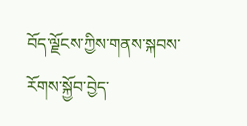བོད་ལྗོངས་ཀྱིས་གནས་སྐབས་རོགས་སྐྱོབ་བྱེད་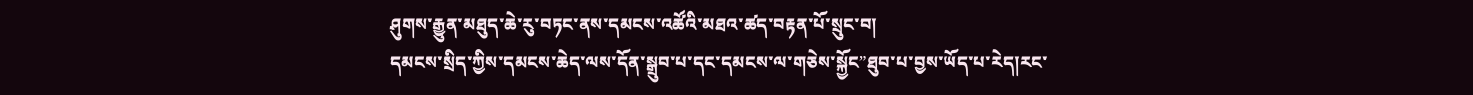ཤུགས་རྒྱུན་མཐུད་ཆེ་རུ་བཏང་ནས་དམངས་འཚོའི་མཐའ་ཚད་བརྟན་པོ་སྲུང་བ།
དམངས་སྲིད་ཀྱིས་དམངས་ཆེད་ལས་དོན་སྒྲུབ་པ་དང་དམངས་ལ་གཅེས་སྐྱོང”ཐུབ་པ་བྱས་ཡོད་པ་རེད།རང་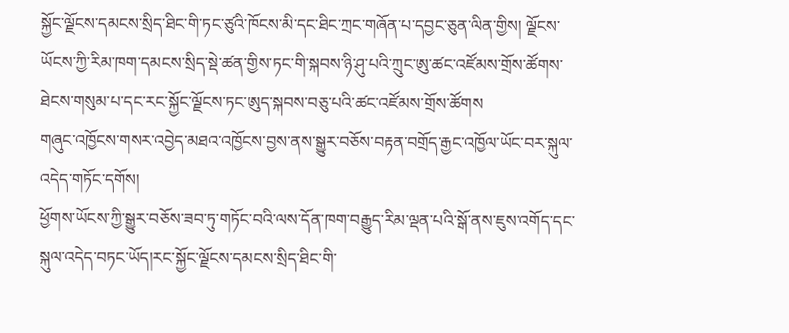སྐྱོང་ལྗོངས་དམངས་སྲིད་ཐིང་གི་ཏང་ཙུའི་ཁོངས་མི་དང་ཐིང་ཀྲང་གཞོན་པ་དབྱང་ཅུན་ལིན་གྱིས། ལྗོངས་ཡོངས་ཀྱི་རིམ་ཁག་དམངས་སྲིད་སྡེ་ཚན་གྱིས་ཏང་གི་སྐབས་ཉི་ཤུ་པའི་ཀྲུང་ཨུ་ཚང་འཛོམས་གྲོས་ཚོགས་ཐེངས་གསུམ་པ་དང་རང་སྐྱོང་ལྗོངས་ཏང་ཨུད་སྐབས་བཅུ་པའི་ཚང་འཛོམས་གྲོས་ཚོགས
གཞུང་འཁྱོངས་གསར་འབྱེད་མཐའ་འཁྱོངས་བྱས་ནས་སྒྱུར་བཅོས་བརྟན་བགྲོད་རྒྱང་འཁྱོལ་ཡོང་བར་སྐུལ་འདེད་གཏོང་དགོས།
ཕྱོགས་ཡོངས་ཀྱི་སྒྱུར་བཅོས་ཟབ་ཏུ་གཏོང་བའི་ལས་དོན་ཁག་བརྒྱུད་རིམ་ལྡན་པའི་སྒོ་ནས་ཇུས་འགོད་དང་སྐུལ་འདེད་བཏང་ཡོད།རང་སྐྱོང་ལྗོངས་དམངས་སྲིད་ཐིང་གི་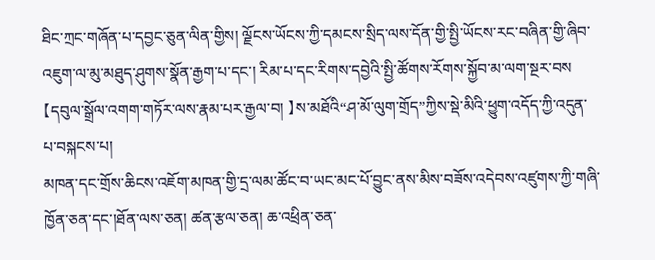ཐིང་ཀྲང་གཞོན་པ་དབྱང་ཅུན་ལིན་གྱིས། ལྗོངས་ཡོངས་ཀྱི་དམངས་སྲིད་ལས་དོན་གྱི་སྤྱི་ཡོངས་རང་བཞིན་གྱི་ཞིབ་འཇུག་ལ་མུ་མཐུད་ཤུགས་སྣོན་རྒྱག་པ་དང་། རིམ་པ་དང་རིགས་དབྱེའི་སྤྱི་ཚོགས་རོགས་སྐྱོབ་མ་ལག་སྔར་བས
【དབུལ་སྒྲོལ་འགག་གཏོར་ལས་རྣམ་པར་རྒྱལ་བ། 】ས་མཐོའི“ཤ་མོ་ལུག་གྲོད”ཀྱིས་སྡེ་མིའི་ཕྱུག་འདོད་ཀྱི་འདུན་པ་བསྐངས་པ།
མཁན་དང་གྲོས་ཆིངས་འཇོག་མཁན་གྱི་དྲ་ལམ་ཚོང་བ་ཡང་མང་པོ་བྱུང་ནས་མིས་བཟོས་འདེབས་འཛུགས་ཀྱི་གཞི་ཁྱོན་ཅན་དང་།ཐོན་ལས་ཅན། ཚན་རྩལ་ཅན། ཆ་འཕྲིན་ཅན་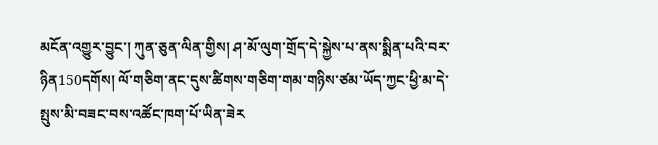མངོན་འགྱུར་བྱུང་། ཀུན་ཅུན་ལིན་གྱིས། ཤ་མོ་ལུག་གྲོད་དེ་སྐྱེས་པ་ནས་སྨིན་པའི་བར་ཉིན150དགོས། ལོ་གཅིག་ནང་དུས་ཚིགས་གཅིག་གམ་གཉིས་ཙམ་ཡོད་ཀྱང་ཕྱི་མ་དེ་སྤུས་མི་བཟང་བས་འཚོང་ཁག་པོ་ཡིན་ཟེར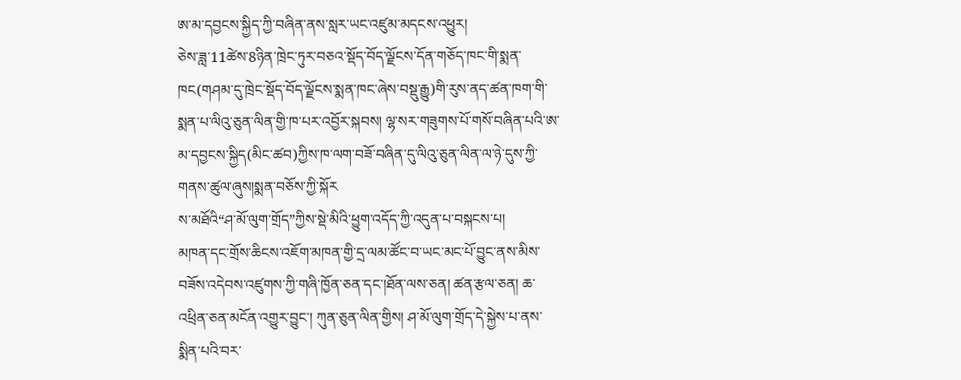ཨ་མ་དབྱངས་སྐྱིད་ཀྱི་བཞིན་ནས་སླར་ཡང་འཛུམ་མདངས་འཕྱུར།
ཅེས་ཟླ་11ཚེས་8ཉིན་ཁྲེང་ཏུར་བཅའ་སྡོད་བོད་ལྗོངས་དོན་གཅོད་ཁང་གི་སྨན་ཁང(གཤམ་དུ་ཁྲེང་སྡོད་བོད་ལྗོངས་སྨན་ཁང་ཞེས་བསྡུ་རྒྱུ)གི་རུས་ནད་ཚན་ཁག་གི་སྨན་པ་ལིའུ་ཅུན་ལིན་གྱི་ཁ་པར་འབྱོར་སྐབས། ལྷ་སར་གཟུགས་པོ་གསོ་བཞིན་པའི་ཨ་མ་དབྱངས་སྐྱིད(མིང་ཚབ)ཀྱིས་ཁ་ལག་བཟོ་བཞིན་དུ་ལིའུ་ཅུན་ལིན་ལ་ཉེ་དུས་ཀྱི་གནས་ཚུལ་ཞུས།སྨན་བཅོས་ཀྱི་སྐོར
ས་མཐོའི“ཤ་མོ་ལུག་གྲོད”ཀྱིས་སྡེ་མིའི་ཕྱུག་འདོད་ཀྱི་འདུན་པ་བསྐངས་པ།
མཁན་དང་གྲོས་ཆིངས་འཇོག་མཁན་གྱི་དྲ་ལམ་ཚོང་བ་ཡང་མང་པོ་བྱུང་ནས་མིས་བཟོས་འདེབས་འཛུགས་ཀྱི་གཞི་ཁྱོན་ཅན་དང་།ཐོན་ལས་ཅན། ཚན་རྩལ་ཅན། ཆ་འཕྲིན་ཅན་མངོན་འགྱུར་བྱུང་། ཀུན་ཅུན་ལིན་གྱིས། ཤ་མོ་ལུག་གྲོད་དེ་སྐྱེས་པ་ནས་སྨིན་པའི་བར་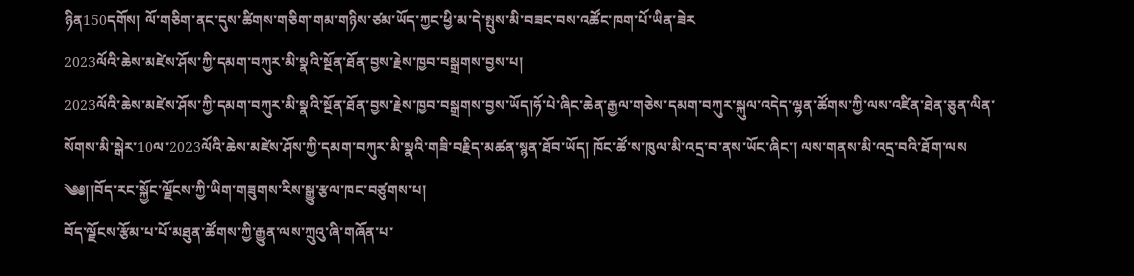ཉིན150དགོས། ལོ་གཅིག་ནང་དུས་ཚིགས་གཅིག་གམ་གཉིས་ཙམ་ཡོད་ཀྱང་ཕྱི་མ་དེ་སྤུས་མི་བཟང་བས་འཚོང་ཁག་པོ་ཡིན་ཟེར
2023ལོའི་ཆེས་མཛེས་ཤོས་ཀྱི་དམག་བཀུར་མི་སྣའི་སྔོན་ཐོན་བྱས་རྗེས་ཁྱབ་བསྒྲགས་བྱས་པ།
2023ལོའི་ཆེས་མཛེས་ཤོས་ཀྱི་དམག་བཀུར་མི་སྣའི་སྔོན་ཐོན་བྱས་རྗེས་ཁྱབ་བསྒྲགས་བྱས་ཡོད།ཧོ་པེ་ཞིང་ཆེན་རྒྱལ་གཅེས་དམག་བཀུར་སྐུལ་འདེད་ལྷན་ཚོགས་ཀྱི་ལས་འཛིན་ཐེན་ཅུན་ལིན་སོགས་མི་སྒེར་10ལ་2023ལོའི་ཆེས་མཛེས་ཤོས་ཀྱི་དམག་བཀུར་མི་སྣའི་གཟི་བརྗིད་མཚན་སྙན་ཐོབ་ཡོད། ཁོང་ཚོ་ས་ཁུལ་མི་འདྲ་བ་ནས་ཡོང་ཞིང་། ལས་གནས་མི་འདྲ་བའི་ཐོག་ལས
༄༅།།བོད་རང་སྐྱོང་ལྗོངས་ཀྱི་ཡིག་གཟུགས་རིས་སྒྱུ་རྩལ་ཁང་བཙུགས་པ།
བོད་ལྗོངས་རྩོམ་པ་པོ་མཐུན་ཚོགས་ཀྱི་རྒྱུན་ལས་ཀྲུའུ་ཞི་གཞོན་པ་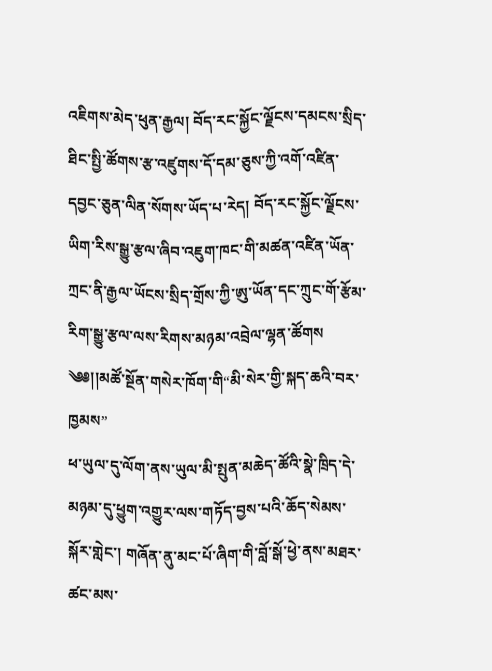འཇིགས་མེད་ཕུན་རྒྱལ། བོད་རང་སྐྱོང་ལྗོངས་དམངས་སྲིད་ཐིང་སྤྱི་ཚོགས་རྩ་འཛུགས་དོ་དམ་ཅུས་ཀྱི་འགོ་འཛིན་དབྱང་ཅུན་ལིན་སོགས་ཡོད་པ་རེད། བོད་རང་སྐྱོང་ལྗོངས་ཡིག་རིས་སྒྱུ་རྩལ་ཞིབ་འཇུག་ཁང་གི་མཚན་འཛིན་ཡོན་ཀྲང་ནི་རྒྱལ་ཡོངས་སྲིད་གྲོས་ཀྱི་ཨུ་ཡོན་དང་ཀྲུང་གོ་རྩོམ་རིག་སྒྱུ་རྩལ་ལས་རིགས་མཉམ་འབྲེལ་ལྷན་ཚོགས
༄༅།།མཚོ་སྔོན་གསེར་ཁོག་གི“མི་སེར་གྱི་སྐད་ཆའི་བར་ཁྱམས”
ཕ་ཡུལ་དུ་ལོག་ནས་ཡུལ་མི་སྤུན་མཆེད་ཚོའི་སྣེ་ཁྲིད་དེ་མཉམ་དུ་ཕྱུག་འགྱུར་ལས་གཏོད་བྱས་པའི་ཆོད་སེམས་སྐོར་གླེང་། གཞོན་ནུ་མང་པོ་ཞིག་གི་བློ་སྒོ་ཕྱེ་ནས་མཐར་ཚང་མས་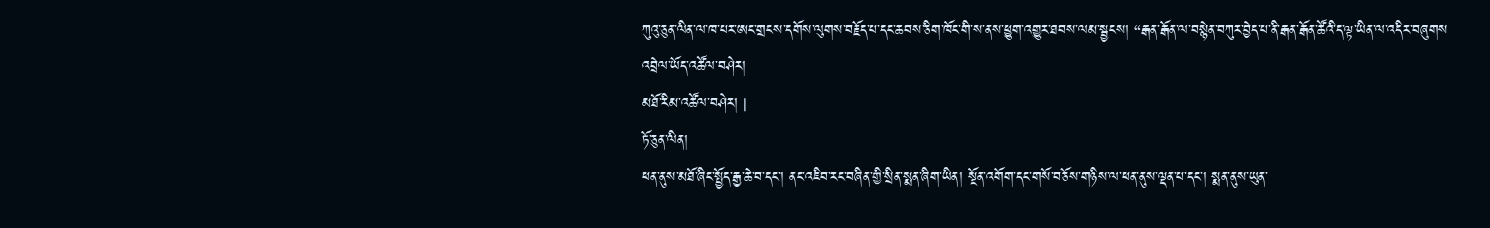ཀུའུ་ཅུན་ལིན་ལ་ཁ་པར་ཨང་གྲངས་དགོས་ལུགས་བརྗོད་པ་དང་ཆབས་ཅིག་ཁོང་གི་ས་ནས་ཕྱུག་འགྱུར་ཐབས་ལམ་སྦྱངས། “རྒན་རྒོན་ལ་བསྙེན་བཀུར་བྱེད་པ་ནི་རྒན་རྒོན་ཚོའི་ད་ལྟ་ཡིན་ལ་འདིར་བཞུགས
འབྲེལ་ཡོད་འཚོལ་བཤེར།
མཐོ་རིམ་འཚོལ་བཤེར། |
ཏོ་ཅུན་ལིན།
ཕན་ནུས་མཐོ་ཞིང་སྤྱོད་རྒྱ་ཆེ་བ་དང་། ནང་འཇིབ་རང་བཞིན་གྱི་སྲིན་སྨན་ཞིག་ཡིན། སྔོན་འགོག་དང་གསོ་བཅོས་གཉིས་ལ་ཕན་ནུས་ལྡན་པ་དང་། སྨན་ནུས་ཡུན་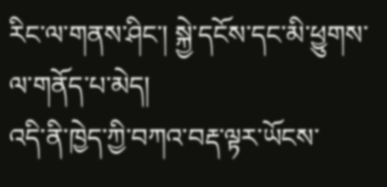རིང་ལ་གནས་ཤིང་། སྐྱེ་དངོས་དང་མི་ཕྱུགས་ལ་གནོད་པ་མེད།
འདི་ནི་ཁྱེད་ཀྱི་བཀའ་བརྡ་ལྟར་ཡོངས་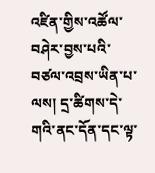འཛིན་གྱིས་འཚོལ་བཤེར་བྱས་པའི་བཙལ་འབྲས་ཡིན་པ་ལས། དྲ་ཚིགས་དེ་གའི་ནང་དོན་དང་ལྟ་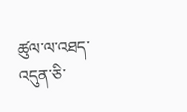ཚུལ་ལ་འཐད་འདུན་ཅི་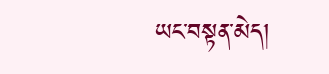ཡང་བསྟན་མེད།